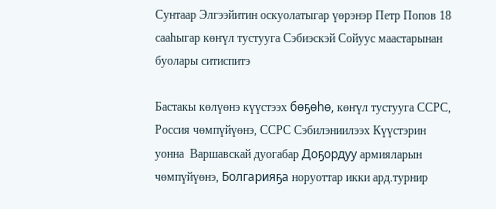Сунтаар Элгээйитин оскуолатыгар үөрэнэр Петр Попов 18 сааһыгар көҥүл тустууга Сэбиэскэй Сойуус маастарынан буолары ситиспитэ

Бастакы көлүөнэ күүстээх бөҕөһө, көҥүл тустууга ССРС, Россия чөмпүйүөнэ, ССРС Сэбилэниилээх Күүстэрин уонна  Варшавскай дуогабар Доҕордуу армияларын чөмпүйүөнэ, Болгарияҕа норуоттар икки ард.турнир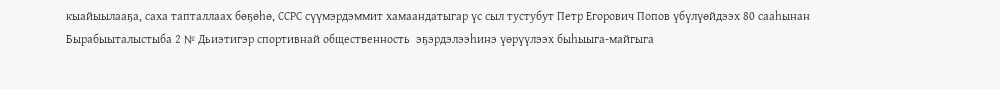кыайыылааҕа, саха тапталлаах бөҕөһө, ССРС сүүмэрдэммит хамаандатыгар үс сыл тустубут Петр Егорович Попов үбүлүөйдээх 80 сааһынан Бырабыыталыстыба 2 № Дьиэтигэр спортивнай общественность  эҕэрдэлээһинэ үөрүүлээх быһыыга-майгыга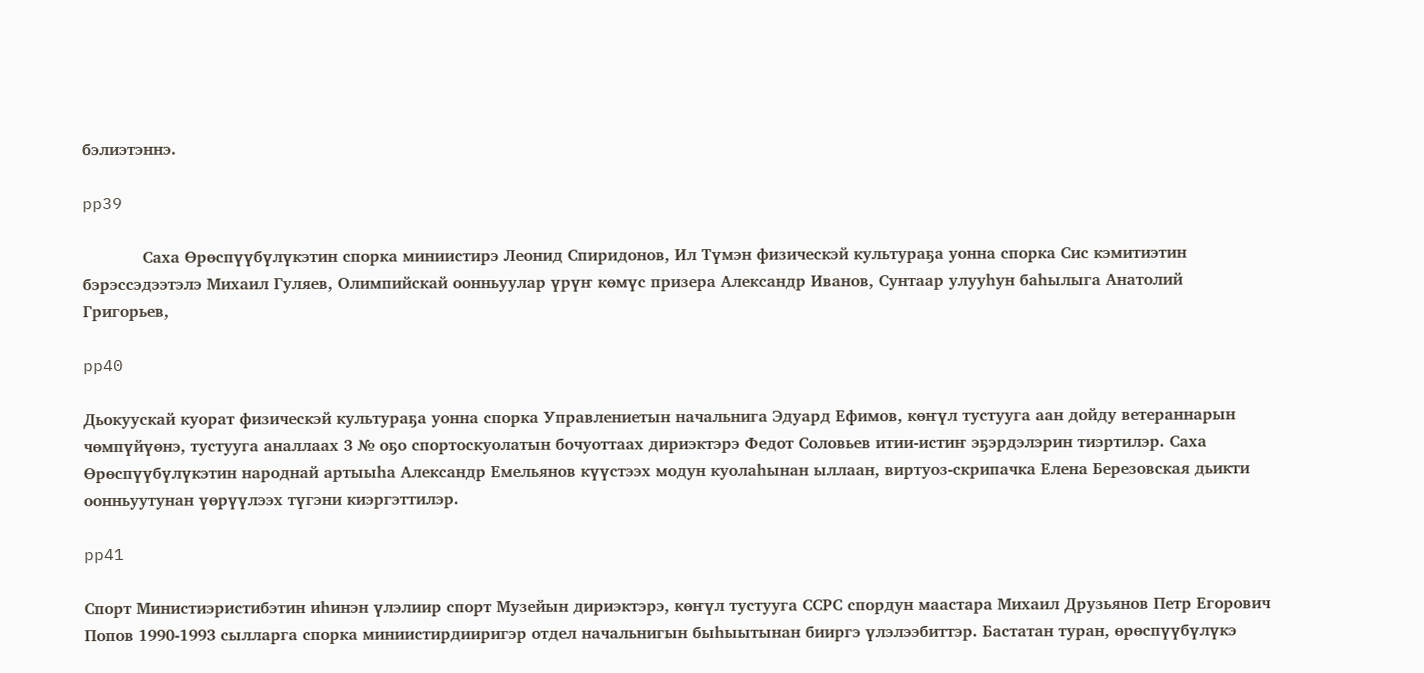бэлиэтэннэ.

pp39

            Саха Өрөспүүбүлүкэтин спорка миниистирэ Леонид Спиридонов, Ил Түмэн физическэй культураҕа уонна спорка Сис кэмитиэтин бэрэссэдээтэлэ Михаил Гуляев, Олимпийскай оонньуулар үрүҥ көмүс призера Александр Иванов, Сунтаар улууһун баһылыга Анатолий Григорьев,

pp40

Дьокуускай куорат физическэй культураҕа уонна спорка Управлениетын начальнига Эдуард Ефимов, көҥүл тустууга аан дойду ветераннарын чөмпүйүөнэ, тустууга аналлаах 3 № оҕо спортоскуолатын бочуоттаах дириэктэрэ Федот Соловьев итии-истиҥ эҕэрдэлэрин тиэртилэр. Саха Өрөспүүбүлүкэтин народнай артыыһа Александр Емельянов күүстээх модун куолаһынан ыллаан, виртуоз-скрипачка Елена Березовская дьикти оонньуутунан үөрүүлээх түгэни киэргэттилэр.

pp41

Спорт Министиэристибэтин иһинэн үлэлиир спорт Музейын дириэктэрэ, көҥүл тустууга ССРС спордун маастара Михаил Друзьянов Петр Егорович Попов 1990-1993 сылларга спорка миниистирдииригэр отдел начальнигын быһыытынан бииргэ үлэлээбиттэр. Бастатан туран, өрөспүүбүлүкэ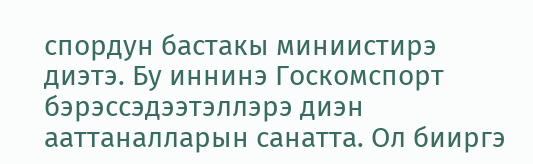спордун бастакы миниистирэ диэтэ. Бу иннинэ Госкомспорт бэрэссэдээтэллэрэ диэн ааттаналларын санатта. Ол бииргэ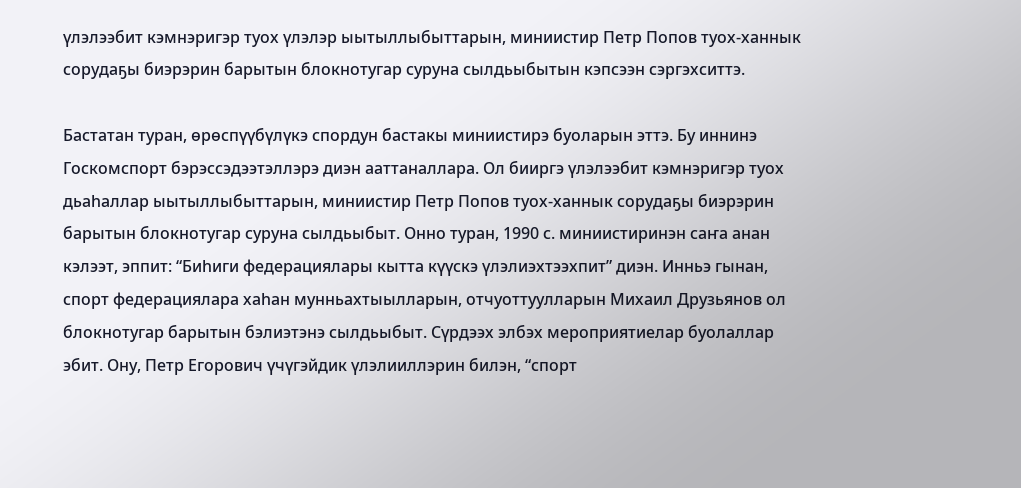үлэлээбит кэмнэригэр туох үлэлэр ыытыллыбыттарын, миниистир Петр Попов туох-ханнык сорудаҕы биэрэрин барытын блокнотугар суруна сылдьыбытын кэпсээн сэргэхситтэ.

Бастатан туран, өрөспүүбүлүкэ спордун бастакы миниистирэ буоларын эттэ. Бу иннинэ Госкомспорт бэрэссэдээтэллэрэ диэн ааттаналлара. Ол бииргэ үлэлээбит кэмнэригэр туох дьаһаллар ыытыллыбыттарын, миниистир Петр Попов туох-ханнык сорудаҕы биэрэрин барытын блокнотугар суруна сылдьыбыт. Онно туран, 1990 с. миниистиринэн саҥа анан кэлээт, эппит: “Биһиги федерациялары кытта күүскэ үлэлиэхтээхпит” диэн. Инньэ гынан, спорт федерациялара хаһан мунньахтыылларын, отчуоттуулларын Михаил Друзьянов ол блокнотугар барытын бэлиэтэнэ сылдьыбыт. Сүрдээх элбэх мероприятиелар буолаллар эбит. Ону, Петр Егорович үчүгэйдик үлэлииллэрин билэн, “спорт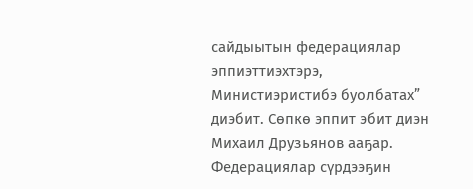сайдыытын федерациялар эппиэттиэхтэрэ, Министиэристибэ буолбатах” диэбит. Сөпкө эппит эбит диэн Михаил Друзьянов ааҕар. Федерациялар сүрдээҕин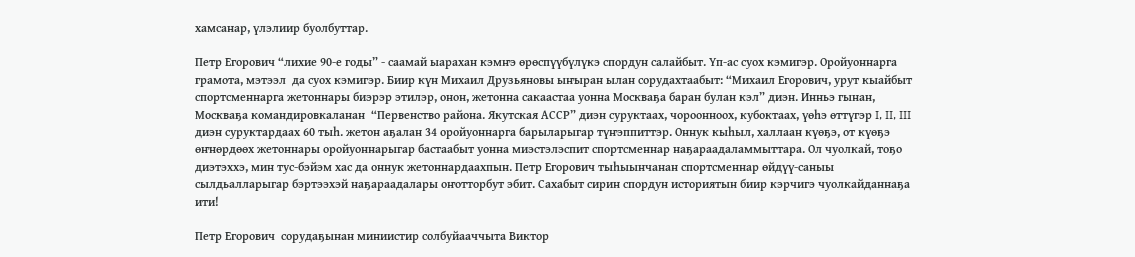хамсанар, үлэлиир буолбуттар.

Петр Егорович “лихие 90-е годы” - саамай ыарахан кэмҥэ өрөспүүбүлүкэ спордун салайбыт. Үп-ас суох кэмигэр. Оройуоннарга грамота, мэтээл  да суох кэмигэр. Биир күн Михаил Друзьяновы ыҥыран ылан сорудахтаабыт: “Михаил Егорович, урут кыайбыт спортсменнарга жетоннары биэрэр этилэр, онон, жетонна сакаастаа уонна Москваҕа баран булан кэл” диэн. Инньэ гынан, Москваҕа командировкаланан  “Первенство района. Якутская АССР” диэн суруктаах, чороонноох, кубоктаах, үөһэ өттүгэр I, II, III диэн суруктардаах 60 тыһ. жетон аҕалан 34 оройуоннарга барыларыгар түҥэппиттэр. Оннук кыһыл, халлаан күөҕэ, от күөҕэ өҥнөрдөөх жетоннары оройуоннарыгар бастаабыт уонна миэстэлэспит спортсменнар наҕараадаламмыттара. Ол чуолкай, тоҕо диэтэххэ, мин тус-бэйэм хас да оннук жетоннардаахпын. Петр Егорович тыһыынчанан спортсменнар өйдүү-саныы сылдьалларыгар бэртээхэй наҕараадалары оҥотторбут эбит. Сахабыт сирин спордун историятын биир кэрчигэ чуолкайданнаҕа ити!

Петр Егорович  сорудаҕынан миниистир солбуйааччыта Виктор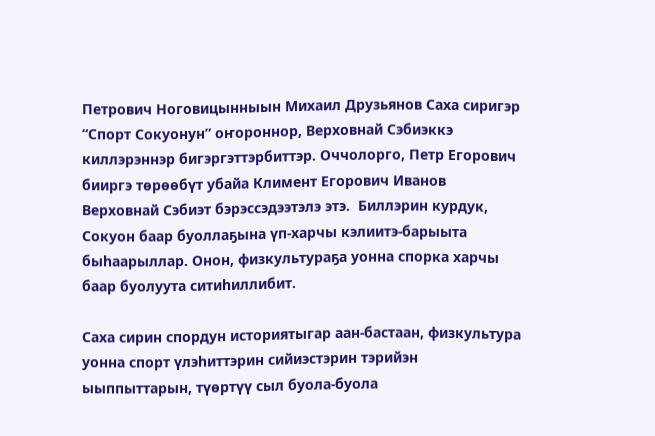Петрович Ноговицынныын Михаил Друзьянов Саха сиригэр “Спорт Сокуонун” оҥороннор, Верховнай Сэбиэккэ киллэрэннэр бигэргэттэрбиттэр. Оччолорго, Петр Егорович бииргэ төрөөбүт убайа Климент Егорович Иванов Верховнай Сэбиэт бэрэссэдээтэлэ этэ.  Биллэрин курдук, Сокуон баар буоллаҕына үп-харчы кэлиитэ-барыыта быһаарыллар. Онон, физкультураҕа уонна спорка харчы баар буолуута ситиһиллибит.

Саха сирин спордун историятыгар аан-бастаан, физкультура уонна спорт үлэһиттэрин сийиэстэрин тэрийэн ыыппыттарын, түөртүү сыл буола-буола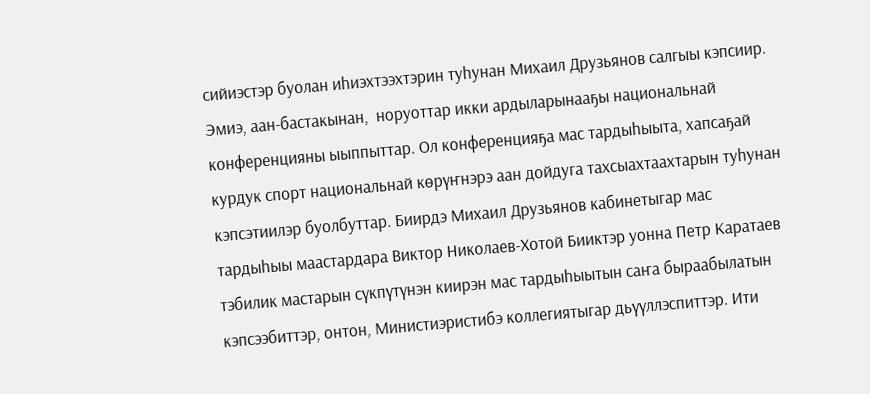сийиэстэр буолан иһиэхтээхтэрин туһунан Михаил Друзьянов салгыы кэпсиир. Эмиэ, аан-бастакынан,  норуоттар икки ардыларынааҕы национальнай конференцияны ыыппыттар. Ол конференцияҕа мас тардыһыыта, хапсаҕай курдук спорт национальнай көрүҥнэрэ аан дойдуга тахсыахтаахтарын туһунан кэпсэтиилэр буолбуттар. Биирдэ Михаил Друзьянов кабинетыгар мас тардыһыы маастардара Виктор Николаев-Хотой Бииктэр уонна Петр Каратаев тэбилик мастарын сүкпүтүнэн киирэн мас тардыһыытын саҥа быраабылатын кэпсээбиттэр, онтон, Министиэристибэ коллегиятыгар дьүүллэспиттэр. Ити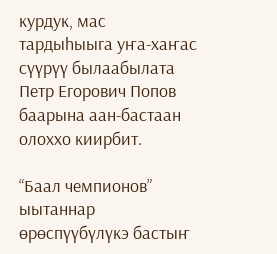курдук, мас тардыһыыга уҥа-хаҥас сүүрүү былаабылата Петр Егорович Попов баарына аан-бастаан олоххо киирбит.

“Баал чемпионов” ыытаннар өрөспүүбүлүкэ бастыҥ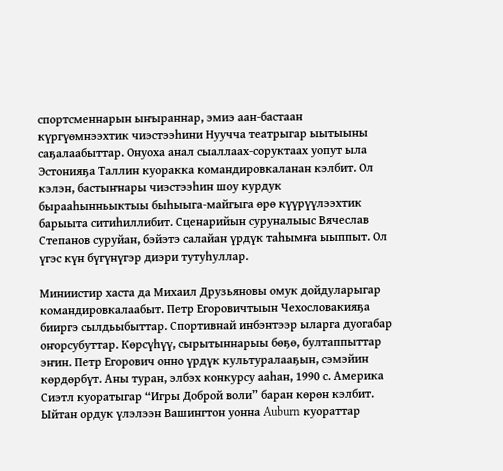спортсменнарын ыҥыраннар, эмиэ аан-бастаан күргүөмнээхтик чиэстээһини Нуучча театрыгар ыытыыны саҕалаабыттар. Онуоха анал сыаллаах-соруктаах уопут ыла Эстонияҕа Таллин куоракка командировкаланан кэлбит. Ол кэлэн, бастыҥнары чиэстээһин шоу курдук бырааһынньыктыы быһыыга-майгыга өрө күүрүүлээхтик  барыыта ситиһиллибит. Сценарийын суруналыыс Вячеслав Степанов суруйан, бэйэтэ салайан үрдүк таһымҥа ыыппыт. Ол үгэс күн бүгүнүгэр диэри тутуһуллар.

Миниистир хаста да Михаил Друзьяновы омук дойдуларыгар командировкалаабыт. Петр Егоровичтыын Чехословакияҕа бииргэ сылдьыбыттар. Спортивнай инбэнтээр ыларга дуогабар оҥорсубуттар. Көрсүһүү, сырытыннарыы бөҕө, бултаппыттар эҥин. Петр Егорович онно үрдүк культуралааҕын, сэмэйин көрдөрбүт. Аны туран, элбэх конкурсу ааһан, 1990 с. Америка Сиэтл куоратыгар “Игры Доброй воли” баран көрөн кэлбит. Ыйтан ордук үлэлээн Вашингтон уонна Auburn куораттар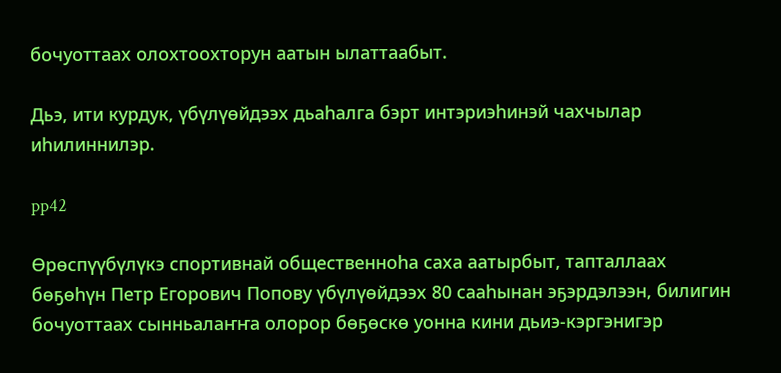бочуоттаах олохтоохторун аатын ылаттаабыт.

Дьэ, ити курдук, үбүлүөйдээх дьаһалга бэрт интэриэһинэй чахчылар иһилиннилэр.

pp42

Өрөспүүбүлүкэ спортивнай общественноһа саха аатырбыт, тапталлаах бөҕөһүн Петр Егорович Попову үбүлүөйдээх 80 сааһынан эҕэрдэлээн, билигин бочуоттаах сынньалаҥҥа олорор бөҕөскө уонна кини дьиэ-кэргэнигэр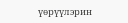үөрүүлэрин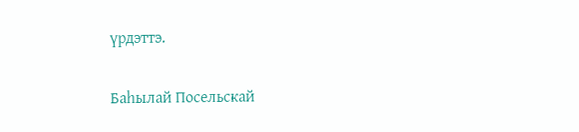үрдэттэ.

Баһылай Посельскай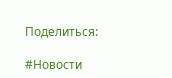Поделиться:

#Новости